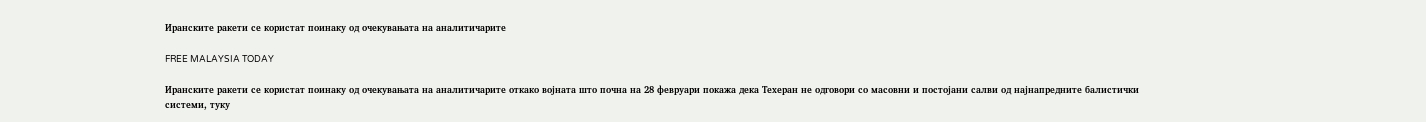Иранските ракети се користат поинаку од очекувањата на аналитичарите

FREE MALAYSIA TODAY

Иранските ракети се користат поинаку од очекувањата на аналитичарите откако војната што почна на 28 февруари покажа дека Техеран не одговори со масовни и постојани салви од најнапредните балистички системи, туку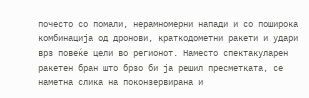почесто со помали, нерамномерни напади и со поширока комбинација од дронови, краткодометни ракети и удари врз повеќе цели во регионот. Наместо спектакуларен ракетен бран што брзо би ја решил пресметката, се наметна слика на поконзервирана и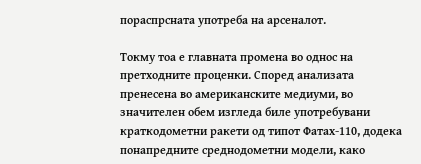пораспрсната употреба на арсеналот.

Токму тоа е главната промена во однос на претходните проценки. Според анализата пренесена во американските медиуми, во значителен обем изгледа биле употребувани краткодометни ракети од типот Фатах-110, додека понапредните среднодометни модели, како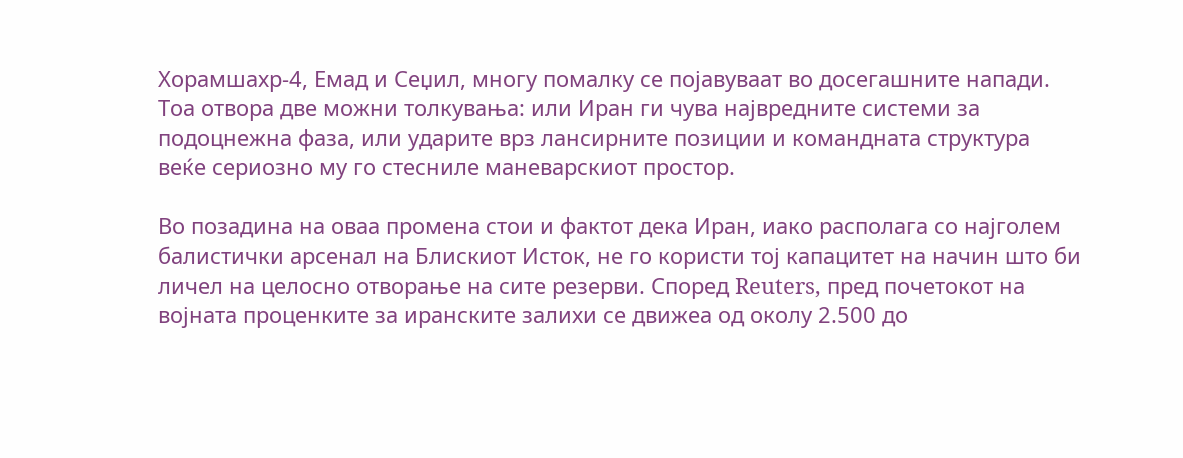Хорамшахр-4, Емад и Сеџил, многу помалку се појавуваат во досегашните напади. Тоа отвора две можни толкувања: или Иран ги чува највредните системи за подоцнежна фаза, или ударите врз лансирните позиции и командната структура веќе сериозно му го стесниле маневарскиот простор.

Во позадина на оваа промена стои и фактот дека Иран, иако располага со најголем балистички арсенал на Блискиот Исток, не го користи тој капацитет на начин што би личел на целосно отворање на сите резерви. Според Reuters, пред почетокот на војната проценките за иранските залихи се движеа од околу 2.500 до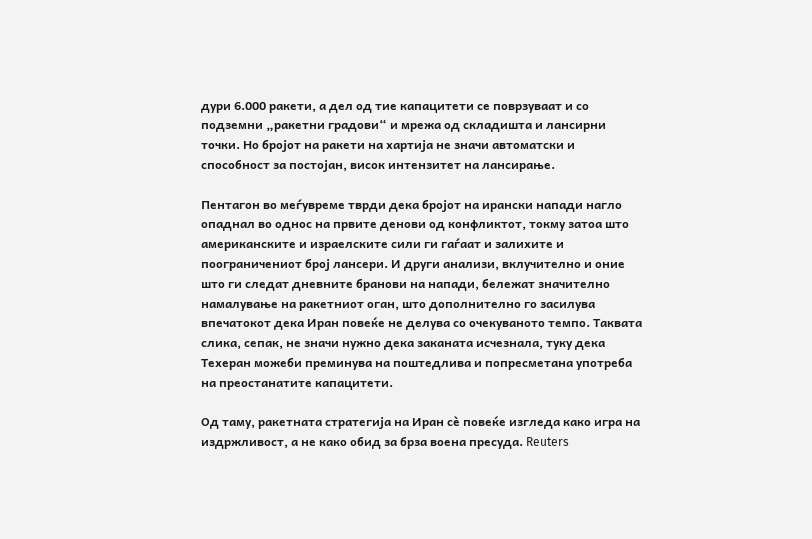дури 6.000 ракети, а дел од тие капацитети се поврзуваат и со подземни „ракетни градови“ и мрежа од складишта и лансирни точки. Но бројот на ракети на хартија не значи автоматски и способност за постојан, висок интензитет на лансирање.

Пентагон во меѓувреме тврди дека бројот на ирански напади нагло опаднал во однос на првите денови од конфликтот, токму затоа што американските и израелските сили ги гаѓаат и залихите и поограничениот број лансери. И други анализи, вклучително и оние што ги следат дневните бранови на напади, бележат значително намалување на ракетниот оган, што дополнително го засилува впечатокот дека Иран повеќе не делува со очекуваното темпо. Таквата слика, сепак, не значи нужно дека заканата исчезнала, туку дека Техеран можеби преминува на поштедлива и попресметана употреба на преостанатите капацитети.

Од таму, ракетната стратегија на Иран сè повеќе изгледа како игра на издржливост, а не како обид за брза воена пресуда. Reuters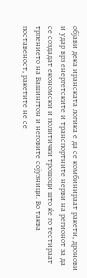објави дека иранската логика е да се комбинираат ракети, дронови и удар врз енергетските и транспортните нерви на регионот за да се создадат економски и политички трошоци што ќе го тестираат трпението на Вашингтон и неговите сојузници. Во таква поставеност, ракетите не се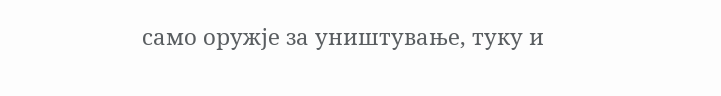само оружје за уништување, туку и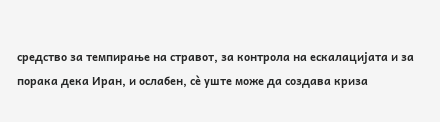средство за темпирање на стравот, за контрола на ескалацијата и за порака дека Иран, и ослабен, сè уште може да создава криза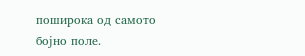поширока од самото бојно поле.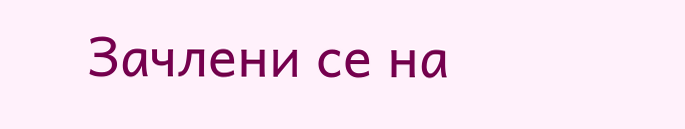Зачлени се на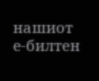нашиот е-билтен